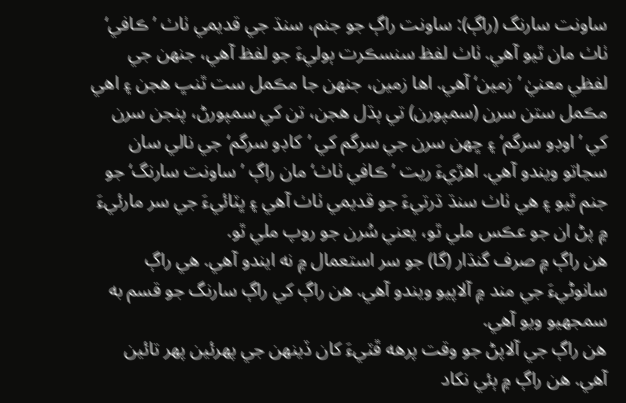ساونت سارنگ (راڳ): ساونت راڳ جو جنم، سنڌ جي قديمي ٺاٺ ’ڪافي‘ ٺاٺ مان ٿيو آهي. ٺاٺ لفظ سنسڪرت ٻوليءَ جو لفظ آهي، جنهن جي لفظي معنيٰ ’زمين‘ آهي. اها زمين، جنهن جا مڪمل ست ٿنڀ هجن ۽ اهي مڪمل ستن سرن (سمپورن) تي ٻڌل هجن، تن کي سمپورڻ، پنجن سرن کي ’اوڊو سرگم‘ ۽ ڇهن سرن جي سرگم کي ’کاڊو سرگم‘ جي نالي سان سڃاتو ويندو آهي. اهڙيءَ ريت ’ڪافي ٺاٺ‘ مان راڳ ’ساونت سارنگ‘ جو جنم ٿيو ۽ هي ٺاٺ سنڌ ڌرتيءَ جو قديمي ٺاٺ آهي ۽ ڀٽائيءَ جي سر مارئيءَ ۾ پڻ ان جو عڪس ملي ٿو، يعني سُرن جو روپ ملي ٿو.
هن راڳ ۾ صرف گنڌار (گا) جو سر استعمال ۾ نه ايندو آهي. هي راڳ سانوڻيءَ جي مند ۾ آلاپيو ويندو آهي. هن راڳ کي راڳ سارنگ جو قسم به سمجھيو ويو آهي.
هن راڳ جي آلاپڻ جو وقت پرهه ڦٽيءَ کان ڏينهن جي پهرئين پهر تائين آهي. هن راڳ ۾ ٻئي نکاد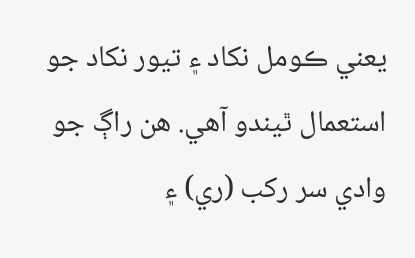يعني ڪومل نکاد ۽ تيور نکاد جو استعمال ٿيندو آهي. هن راڳ جو وادي سر رکب (ري) ۽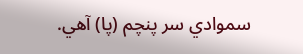سموادي سر پنچم (پا) آهي.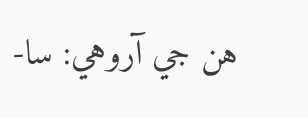هن جي آروهي: سا-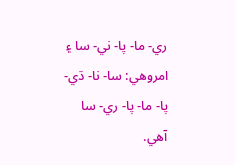ري- ما- پا- ني- سا ۽ امروهي: سا- نا- ڌي- پا- ما- پا- ري- سا آهي.